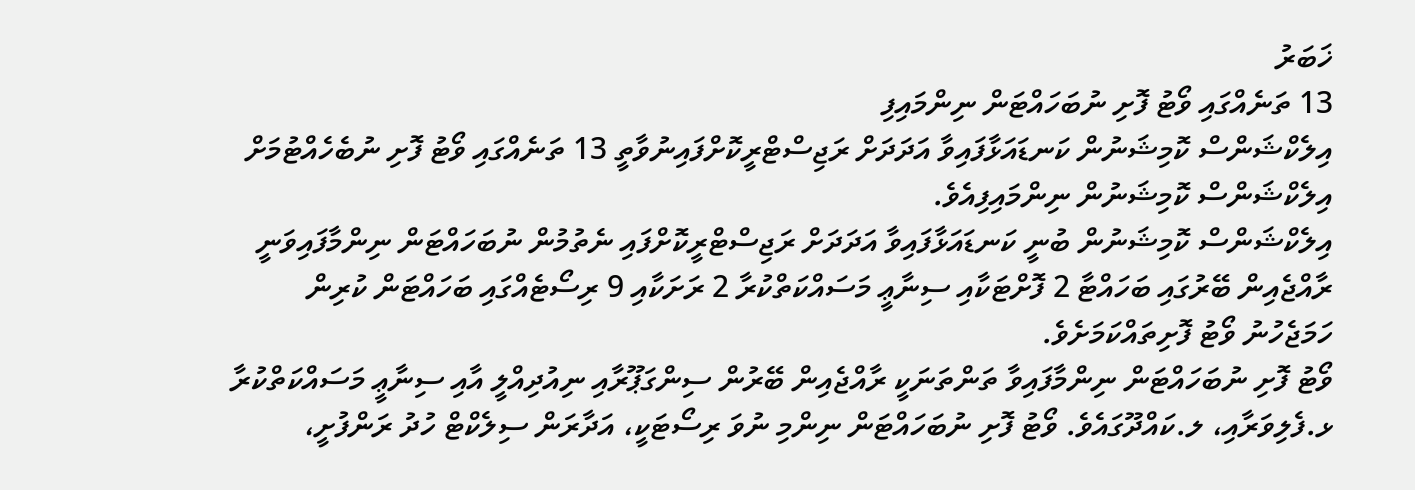ޚަބަރު
13 ތަނެއްގައި ވޯޓު ފޮށި ނުބަހައްޓަން ނިންމައިފި
އިލެކްޝަންސް ކޮމިޝަނުން ކަނޑައަޅާފައިވާ އަދަދަށް ރަޖިސްޓްރީކޮށްފައިނުވާތީ 13 ތަނެއްގައި ވޯޓު ފޮށި ނުބެހެއްޓުމަށް އިލެކްޝަންސް ކޮމިޝަނުން ނިންމައިފިއެވެ.
އިލެކްޝަންސް ކޮމިޝަނުން ބުނީ ކަނޑައަޅާފައިވާ އަދަދަށް ރަޖިސްޓްރީކޮށްފައި ނެތުމުން ނުބަހައްޓަން ނިންމާފައިވަނީ ރާއްޖެއިން ބޭރުގައި ބަހައްޓާ 2 ފޮށްޓަކާއި ސިނާޢީ މަސައްކަތްކުރާ 2 ރަށަކާއި 9 ރިސޯޓެއްގައި ބަހައްޓަން ކުރިން ހަމަޖެހުނު ވޯޓު ފޮށިތައްކަމަށެވެ.
ވޯޓު ފޮށި ނުބަހައްޓަން ނިންމާފައިވާ ތަންތަނަކީ ރާއްޖެއިން ބޭރުން ސިންގަޕޫރާއި ނިއުދިއްލީ އާއި ސިނާޢީ މަސައްކަތްކުރާ ޅ.ފެލިވަރާއި، ލ.ކައްދޫގައެވެ. ވޯޓު ފޮށި ނުބަހައްޓަން ނިންމި ނުވަ ރިސޯޓަކީ، އަދާރަން ސިލެކްޓް ހުދު ރަންފުށީ،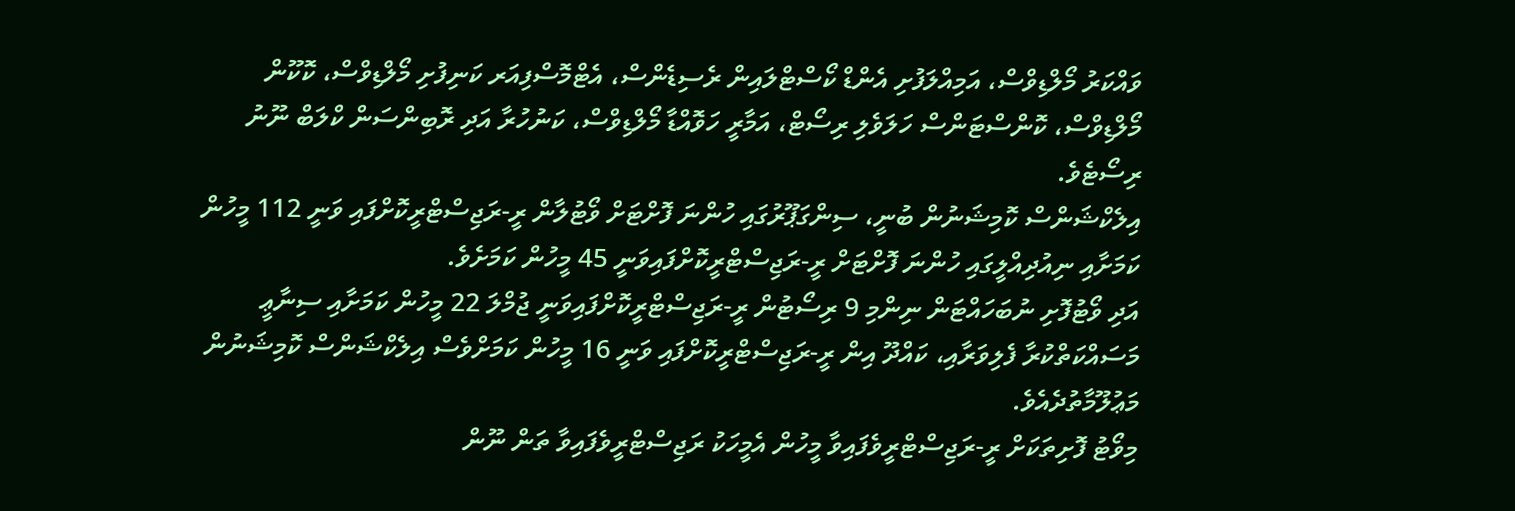ވައްކަރު މޯލްޑިވްސް، އަމިއްލަފުށި އެންޑް ކޯސްޓްލައިން ރެސިޑެންސް، އެޓްމޮސްފިއަރ ކަނިފުށި މޯލްޑިވްސް، ކޮކޫން މޯލްޑިވްސް، ކޮންސްޓަންސް ހަލަވެލި ރިސޯޓް، އަމާރީ ހަވޮއްޑާ މޯލްޑިވްސް، ކަނުހުރާ އަދި ރޮބިންސަން ކްލަބް ނޫނު ރިސޯޓެވެ.
އިލެކްޝަންސް ކޮމިޝަނުން ބުނީ، ސިންގަޕޫރުގައި ހުންނަ ފޮށްޓަށް ވޯޓުލާން ރީ-ރަޖިސްޓްރީކޮށްފައި ވަނީ 112 މީހުން ކަމަށާއި ނިއުދިއްލީގައި ހުންނަ ފޮށްޓަށް ރީ-ރަޖިސްޓްރީކޮށްފައިވަނީ 45 މީހުން ކަމަށެވެ.
އަދި ވޯޓުފޮށި ނުބަހައްޓަން ނިންމި 9 ރިސޯޓުން ރީ-ރަޖިސްޓްރީކޮށްފައިވަނީ ޖުމްލަ 22 މީހުން ކަމަށާއި ސިނާޢީ މަސައްކަތްކުރާ ފެލިވަރާއި، ކައްދޫ އިން ރީ-ރަޖިސްޓްރީކޮށްފައި ވަނީ 16 މީހުން ކަމަށްވެސް އިލެކްޝަންސް ކޮމިޝަނުން މަޢުލޫމާތުދެއެވެ.
މިވޯޓު ފޮށިތަކަށް ރީ-ރަޖިސްޓްރީވެފައިވާ މީހުން އެމީހަކު ރަޖިސްޓްރީވެފައިވާ ތަން ނޫން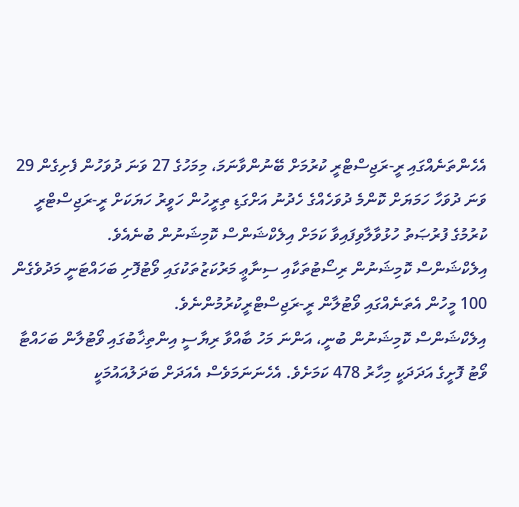އެހެންތަނެއްގައި ރީ-ރަޖިސްޓްރީ ކުރުމަށް ބޭނުންވާނަމަ، މިމަހުގެ 27 ވަނަ ދުވަހުން ފެށިގެން 29 ވަނަ ދުވަހާ ހަމަޔަށް ކޮންމެ ދުވަހެއްގެ ހެދުނު އަށްގަޑި ތިރީހުން ހަވީރު ހަޔަކަށް ރީ-ރަޖިސްޓްރީ ކުރުމުގެ ފުރުޞަތު ހުޅުވާލާވިފައިވާ ކަމަށް އިލެކްޝަންސް ކޮމިޝަނުން ބުނެއެވެ.
އިލެކްޝަންސް ކޮމިޝަނުން ރިސޯޓުތަކާއި ސިނާޢީ މަރުކަޒުތަކުގައި ވޯޓުފޮށި ބަހައްޓަނީ މަދުވެގެން 100 މީހުން އެތަނެއްގައި ވޯޓުލާން ރީ-ރަޖިސްޓްރީކުރުމުންނެވެ.
އިލެކްޝަންސް ކޮމިޝަނުން ބުނީ، އަންނަ މަހު ބާއްވާ ރިޔާސީ އިންތިޚާބުގައި ވޯޓުލާން ބަހައްޓާ ވޯޓު ފޮށީގެ އަދަދަކީ މިހާރު 478 ކަމަށެވެ. އެހެނަނަމަވެސް އެއަދަށް ބަދަލުއައުމަކީ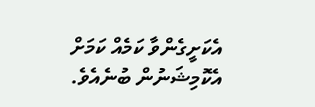އެކަށީގެންވާ ކަމެއް ކަމަށް އެކޮމިޝަނުން ބުނެއެވެ.